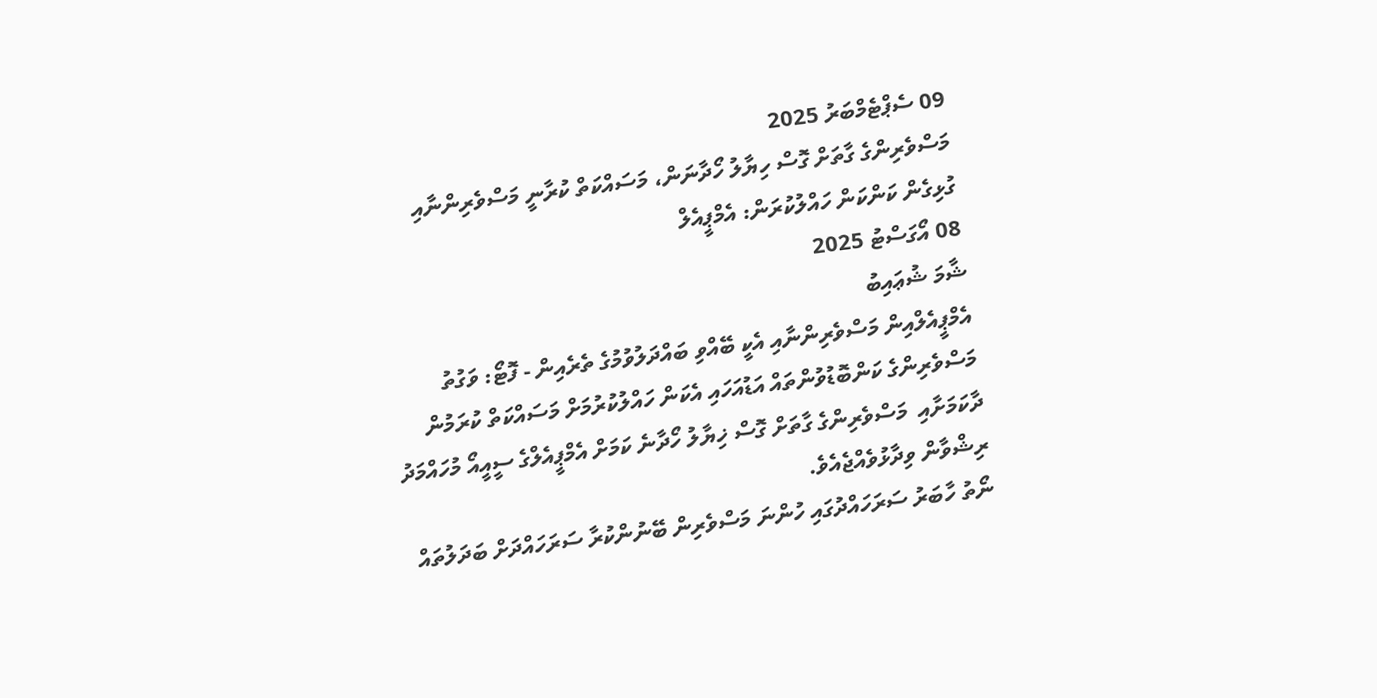09 ސެޕްޓެމްބަރު 2025
މަސްވެރިންގެ ގާތަށް ގޮސް ހިޔާލު ހޯދާނަން، މަސައްކަތް ކުރާނީ މަސްވެރިންނާއި ގުޅިގެން ކަންކަން ހައްލުކުރަން: އެމްޕީއެލް
08 އޯގަސްޓު 2025
ޝާމަ ޝުޢައިބު
އެމްޕީއެލްއިން މަސްވެރިންނާއި އެކީ ބޭއްވި ބައްދަލުވުމުގެ ތެރެއިން - ފޮޓޯ: ވަގުތު
މަސްވެރިންގެ ކަންބޮޑުވުންތައް އަޑުއަހައި އެކަން ހައްލުކުރުމަށް މަސައްކަތް ކުރަމުން ދާކަމަށާއި  މަސްވެރިންގެ ގާތަށް ގޮސް ޚިޔާލު ހޯދާނެ ކަމަށް އެމްޕީއެލްގެ ސީއީއޯ މުހައްމަދު ރިޝްވާން ވިދާޅުވެއްޖެއެވެ.
ނޯތު ހާބަރު ސަރަހައްދުގައި ހުންނަ މަސްވެރިން ބޭނުންކުރާ ސަރަހައްދަށް ބަދަލުތައް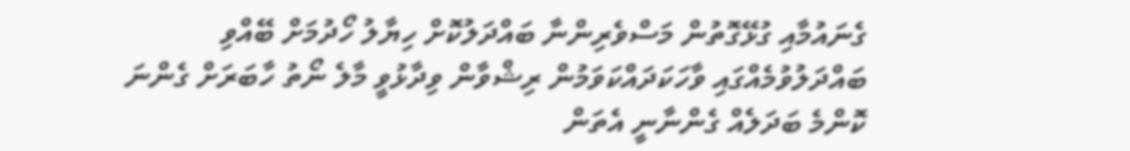ގެނައުމާއި ގުޅޭގޮތުން މަސްވެރިންނާ ބައްދަލުކޮށް ހިޔާލު ހޯދުމަށް ބޭއްވި ބައްދަލުވުމެއްގައި ވާހަކަދައްކަވަމުން ރިޝްވާން ވިދާޅުވީ މާލެ ނޯތު ހާބަރަށް ގެންނަ ކޮންމެ ބަދަލެއް ގެންނާނީ އެތަން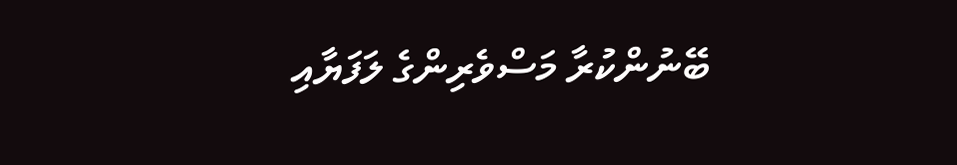ބޭނުންކުރާ މަސްވެރިންގެ ލަފަޔާއި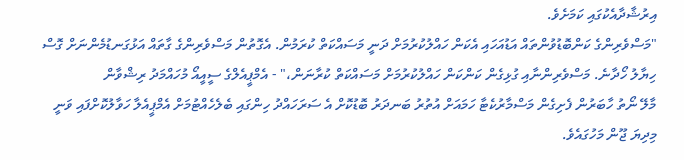އިރުޝާދާއެކުގައި ކަމަށެވެ.
"މަސްވެރިންގެ ކަންބޮޑުވުންތައް އަޑުއަހައި އެކަން ހައްލުކުރުމަށް ދަނީ މަސައްކަތް ކުރަމުން. އެގޮތުން މަސްވެރިންގެ ގާތައް އަޅުގަނޑުމެންނަށް ގޮސް ހިޔާލު ހޯދާނެ. މަސްވެރިންނާއި ގުޅިގެން ކަންކަން ހައްލުކުރުމަށް މަސައްކަތް ކުރާނަން،" - އެމްޕީއެލްގެ ސީއީއޯ މުހައްމަދު ރިޝްވާން
މާލޭ ނޯތު ހާބަރުން ފެށިގެން މަސްމާރުކެޓާ ހަމައަށް އުތުރު ބަނދަރު ބޮޑުކޮށް އެ ސަރަހައްދު ހިންގައި ބެލެހެއްޓުމަށް އެމްޕީއެލާ ހަވާލުކޮށްފައި ވަނީ މިދިޔަ ޖޫން މަހުގައެވެ.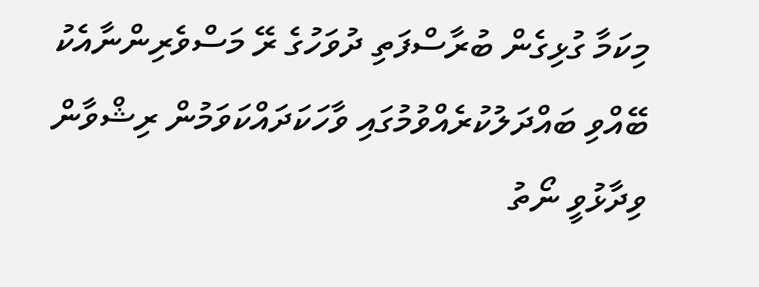މިކަމާ ގުޅިގެން ބުރާސްފަތި ދުވަހުގެ ރޭ މަސްވެރިންނާއެކު ބޭއްވި ބައްދަލުކުރެއްވުމުގައި ވާހަކަދައްކަވަމުން ރިޝްވާން ވިދާޅުވީ ނޯތު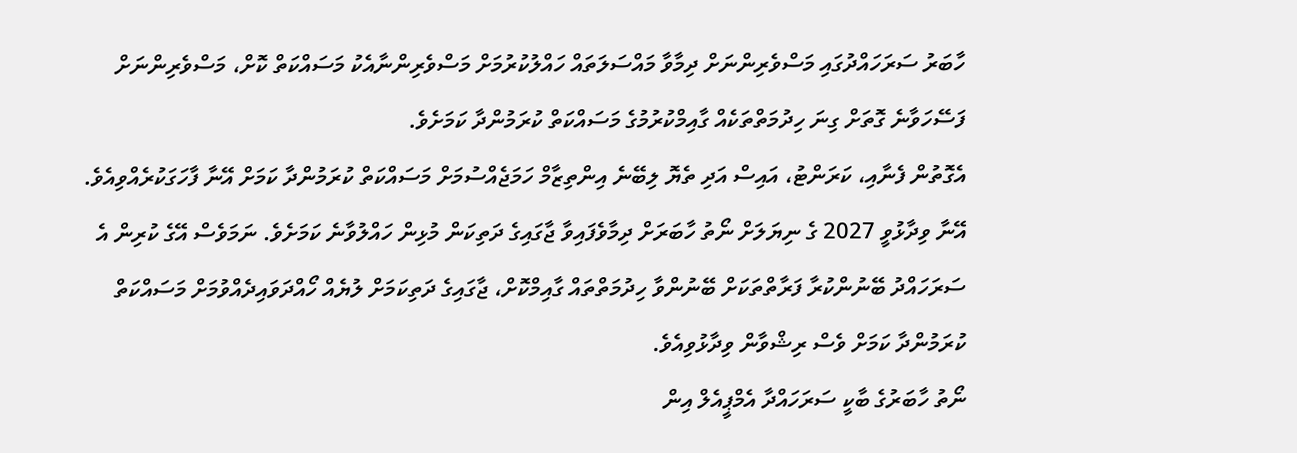ހާބަރު ސަރަހައްދުގައި މަސްވެރިންނަށް ދިމާވާ މައްސަލަތައް ހައްލުކުރުމަށް މަސްވެރިންނާއެކު މަސައްކަތް ކޮށް، މަސްވެރިންނަށް ފަސޭހަވާނެ ގޮތަށް ގިނަ ހިދުމަތްތަކެއް ގާއިމްކުރުމުގެ މަސައްކަތް ކުރަމުންދާ ކަމަށެވެ.
އެގޮތުން ފެނާއި، ކަރަންޓު، އައިސް އަދި ތެޔޮ ލިބޭނެ އިންތިޒާމް ހަމަޖެއްސުމަށް މަސައްކަތް ކުރަމުންދާ ކަމަށް އޭނާ ފާހަގަކުރެއްވިއެވެ.
އޭނާ ވިދާޅުވީ 2027 ގެ ނިޔަލަށް ނޯތު ހާބަރަށް ދިމާވެފައިވާ ޖާގައިގެ ދަތިކަން މުޅިން ހައްލުވާނެ ކަމަށެވެ. ނަމަވެސް އޭގެ ކުރިން އެ ސަރަހައްދު ބޭނުންކުރާ ފަރާތްތަކަށް ބޭނުންވާ ހިދުމަތްތައް ގާއިމްކޮށް، ޖާގައިގެ ދަތިކަމަށް ލުޔެއް ހޯއްދަވައިދެއްވުމަށް މަސައްކަތް ކުރަމުންދާ ކަމަށް ވެސް ރިޝްވާން ވިދާޅުވިއެވެ.
ނޯތު ހާބަރުގެ ބާކީ ސަރަހައްދާ އެމްޕީއެލް އިން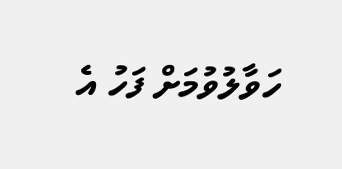ހަވާލުވުމަށް ފަހު އެ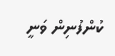ކުންފުނިން ވަނީ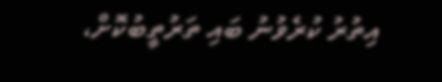އިތުރު ކުރެވުނު ބައި ތަރުތީބުކޮށް،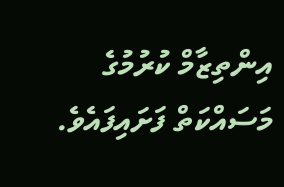އިންތިޒާމް ކުރުމުގެ މަސައްކަތް ފަށައިފައެވެ.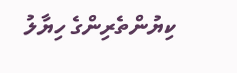ކިޔުންތެރިންގެ ހިޔާލު